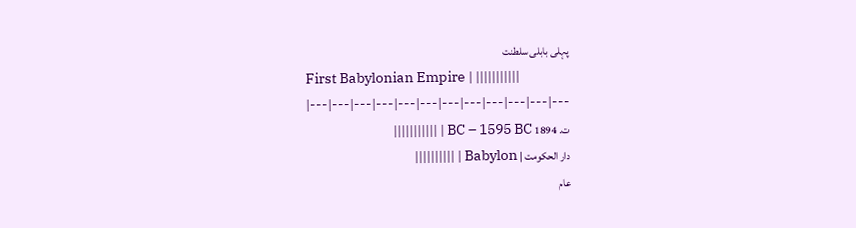پہلی بابلی سلطنت
First Babylonian Empire | |||||||||||
---|---|---|---|---|---|---|---|---|---|---|---|
ت. 1894 BC – 1595 BC | |||||||||||
دار الحکومت | Babylon | ||||||||||
عام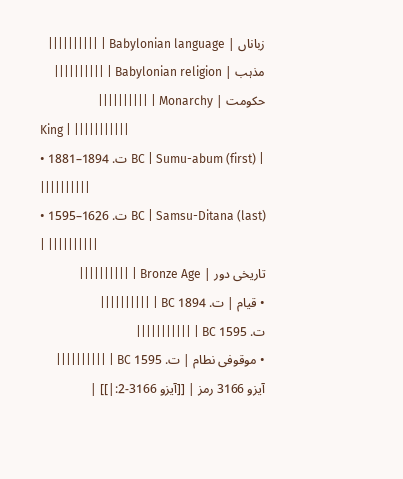زباناں | Babylonian language | ||||||||||
مذہب | Babylonian religion | ||||||||||
حکومت | Monarchy | ||||||||||
King | |||||||||||
• ت. 1894–1881 BC | Sumu-abum (first) | ||||||||||
• ت. 1626–1595 BC | Samsu-Ditana (last) | ||||||||||
تاریخی دور | Bronze Age | ||||||||||
• قیام | ت. 1894 BC | ||||||||||
ت. 1595 BC | |||||||||||
• موقوفی نطام | ت. 1595 BC | ||||||||||
آیزو 3166 رمز | [[آیزو 3166-2:|]] |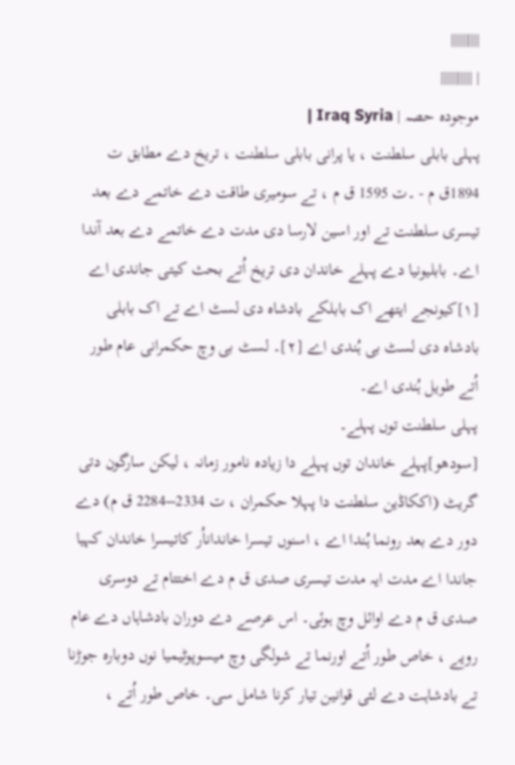||||||||||
| |||||||||||
موجودہ حصہ | Iraq Syria |
پہلی بابلی سلطنت ، یا پرانی بابلی سلطنت ، تریخ دے مطابق ت 1894ق م - ۔ت 1595 ق م ، تے سومیری طاقت دے خاتمے دے بعد تیسری سلطنت تے اور اسین لارسا دی مدت دے خاتمے دے بعد آندا اے۔ بابلیونیا دے پہلے خاندان دی تریخ اُتے بحث کيتی جاندی اے [۱]کیونجے ایتھے اک بابلکے بادشاہ دی لسٹ اے تے اک بابلی بادشاہ دی لسٹ بی ہُندی اے [۲]۔ لسٹ بی وچ حکمرانی عام طور اُتے طویل ہُندی اے۔
پہلی سلطنت توں پہلے۔
[سودھو]پہلے خاندان توں پہلے دا زیادہ نامور زمانہ ، لیکن سارگون دتی گریٹ (اککاڈین سلطنت دا پہلا حکمران ، ت 2334–2284 ق م) دے دور دے بعد رونما ہُندا اے ، اسنوں تیسرا خانداناُر کاتیسرا خاندان کہیا جاندا اے مدت ایہ مدت تیسری صدی ق م دے اختتام تے دوسری صدی ق م دے اوائل وچ ہوئی۔ اس عرصے دے دوران بادشاہاں دے عام رویے ، خاص طور اُتے اورنما تے شولگی وچ میسوپوٹیمیا نوں دوبارہ جوڑنا تے بادشاہت دے لئی قوانین تیار کرنا شامل سی۔ خاص طور اُتے ،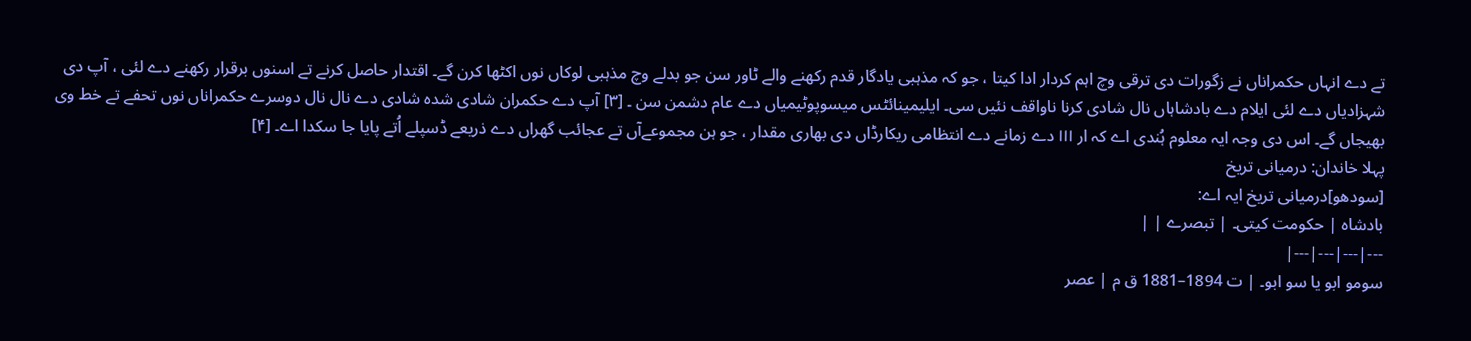تے دے انہاں حکمراناں نے زگورات دی ترقی وچ اہم کردار ادا کيتا ، جو کہ مذہبی یادگار قدم رکھنے والے ٹاور سن جو بدلے وچ مذہبی لوکاں نوں اکٹھا کرن گے۔ اقتدار حاصل کرنے تے اسنوں برقرار رکھنے دے لئی ، آپ دی شہزادیاں دے لئی ایلام دے بادشاہاں نال شادی کرنا ناواقف نئيں سی۔ ایلیمینائٹس میسوپوٹیمیاں دے عام دشمن سن ۔ [۳] آپ دے حکمران شادی شدہ شادی دے نال نال دوسرے حکمراناں نوں تحفے تے خط وی بھیجاں گے۔ اس دی وجہ ایہ معلوم ہُندی اے کہ ار III دے زمانے دے انتظامی ریکارڈاں دی بھاری مقدار ، جو ہن مجموعےآں تے عجائب گھراں دے ذریعے ڈسپلے اُتے پایا جا سکدا اے۔ [۴]
پہلا خاندان: درمیانی تریخ
[سودھو]درمیانی تریخ ایہ اے:
بادشاہ | حکومت کیتی۔ | تبصرے | |
---|---|---|---|
سومو ابو یا سو ابو۔ | ت 1894–1881 ق م | عصر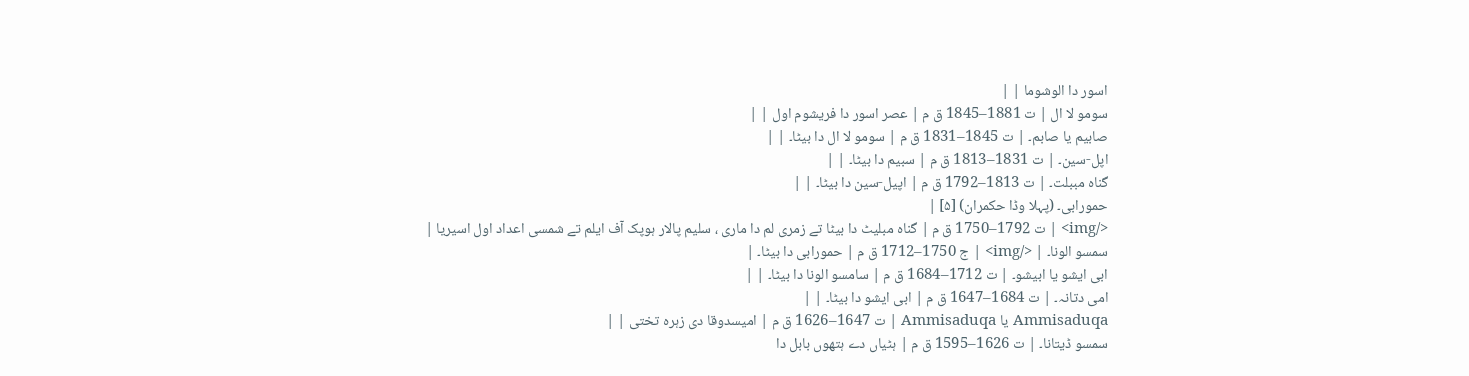اسور دا الوشوما | |
سومو لا ال | ت 1881–1845 ق م | عصر اسور دا فریشوم اول | |
صابیم یا صابم۔ | ت 1845–1831 ق م | سومو لا ال دا بیٹا۔ | |
اپل-سین۔ | ت 1831–1813 ق م | سبیم دا بیٹا۔ | |
گناہ مببلت۔ | ت 1813–1792 ق م | اپیل-سین دا بیٹا۔ | |
حمورابی۔ (پہلا وڈا حکمران) [۵] |
</img> | ت 1792–1750 ق م | گناہ مبلیٹ دا بیٹا تے زمری لم دا ماری ، سلیم پالار ہوپک آف ایلم تے شمسی اعداد اول اسیریا |
سمسو الونا۔ | </img> | ج 1750–1712 ق م | حمورابی دا بیٹا۔ |
ابی ایشو یا ابیشو۔ | ت 1712–1684 ق م | سامسو الونا دا بیٹا۔ | |
امی دتانہ۔ | ت 1684–1647 ق م | ابی ایشو دا بیٹا۔ | |
Ammisaduqa یا Ammisaduqa | ت 1647–1626 ق م | امیسدوقا دی زہرہ تختی | |
سمسو ڈیتانا۔ | ت 1626–1595 ق م | ہٹیاں دے ہتھوں بابل دا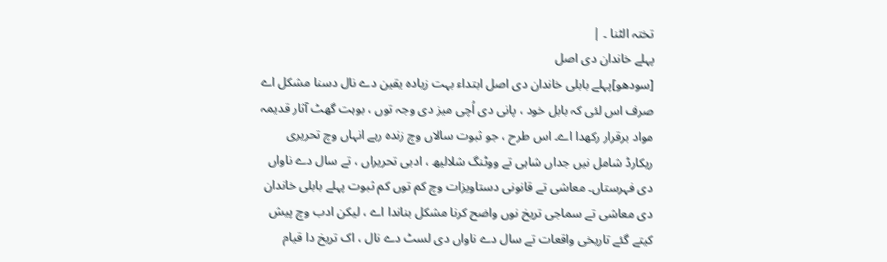تختہ الٹنا ۔ |
پہلے خاندان دی اصل
[سودھو]پہلے بابلی خاندان دی اصل ابتداء بہت زیادہ یقین دے نال دسنا مشکل اے صرف اس لئی کہ بابل خود ، پانی دی اُچی میز دی وجہ توں ، بوہت گھٹ آثار قدیمہ مواد برقرار رکھدا اے۔ اس طرح ، جو ثبوت سالاں وچ زندہ رہے انہاں وچ تحریری ریکارڈ شامل نيں جداں شاہی تے ووٹنگ شلالیھ ، ادبی تحریراں ، تے سال دے ناواں دی فہرستاں۔ معاشی تے قانونی دستاویزات وچ کم توں کم ثبوت پہلے بابلی خاندان دی معاشی تے سماجی تریخ نوں واضح کرنا مشکل بناندا اے ، لیکن ادب وچ پیش کیتے گئے تاریخی واقعات تے سال دے ناواں دی لسٹ دے نال ، اک تریخ دا قیام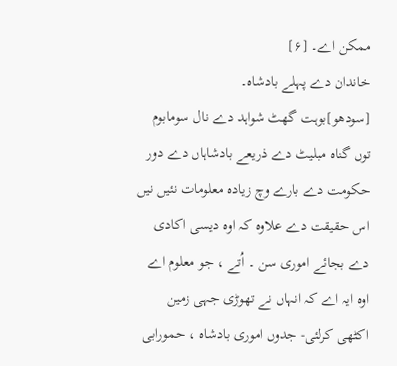ممکن اے۔ [۶]
خاندان دے پہلے بادشاہ۔
[سودھو]بوہت گھٹ شواہد دے نال سومابوم توں گناہ مبلیٹ دے ذریعے بادشاہاں دے دور حکومت دے بارے وچ زیادہ معلومات نئيں نيں اس حقیقت دے علاوہ کہ اوہ دیسی اکادی دے بجائے اموری سن ۔ اُتے ، جو معلوم اے اوہ ایہ اے کہ انہاں نے تھوڑی جہی زمین اکٹھی کرلئی- جدوں اموری بادشاہ ، حمورابی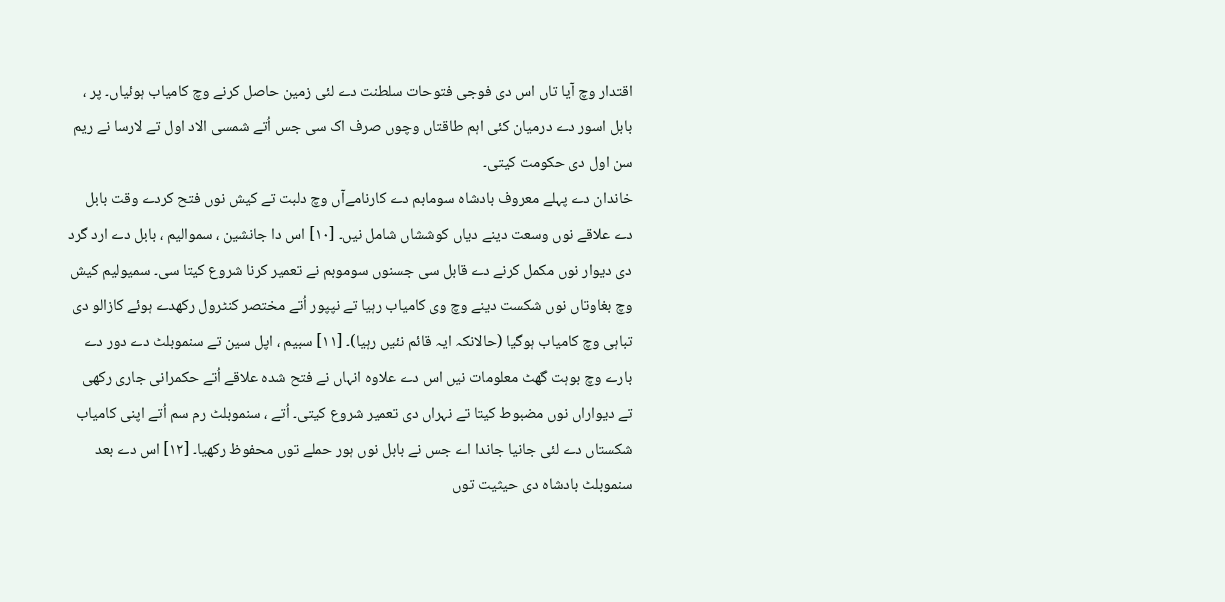اقتدار وچ آیا تاں اس دی فوجی فتوحات سلطنت دے لئی زمین حاصل کرنے وچ کامیاب ہوئیاں۔ پر ، بابل اسور دے درمیان کئی اہم طاقتاں وچوں صرف اک سی جس اُتے شمسی الاد اول تے لارسا نے ریم سن اول دی حکومت کیتی۔
خاندان دے پہلے معروف بادشاہ سومابم دے کارنامےآں وچ دلبت تے کیش نوں فتح کردے وقت بابل دے علاقے نوں وسعت دینے دیاں کوششاں شامل نيں۔ [۱۰] اس دا جانشین ، سموالیم ، بابل دے ارد گرد دی دیوار نوں مکمل کرنے دے قابل سی جسنوں سوموبم نے تعمیر کرنا شروع کيتا سی۔ سمیولیم کیش وچ بغاوتاں نوں شکست دینے وچ وی کامیاب رہیا تے نپپور اُتے مختصر کنٹرول رکھدے ہوئے کازالو دی تباہی وچ کامیاب ہوگیا (حالانکہ ایہ قائم نئيں رہیا)۔ [۱۱] سبیم ، اپل سین تے سنموبلٹ دے دور دے بارے وچ بوہت گھٹ معلومات نيں اس دے علاوہ انہاں نے فتح شدہ علاقے اُتے حکمرانی جاری رکھی تے دیواراں نوں مضبوط کيتا تے نہراں دی تعمیر شروع کيتی۔ اُتے ، سنموبلٹ رم سم اُتے اپنی کامیاب شکستاں دے لئی جانیا جاندا اے جس نے بابل نوں ہور حملے توں محفوظ رکھیا۔ [۱۲] اس دے بعد سنموبلٹ بادشاہ دی حیثیت توں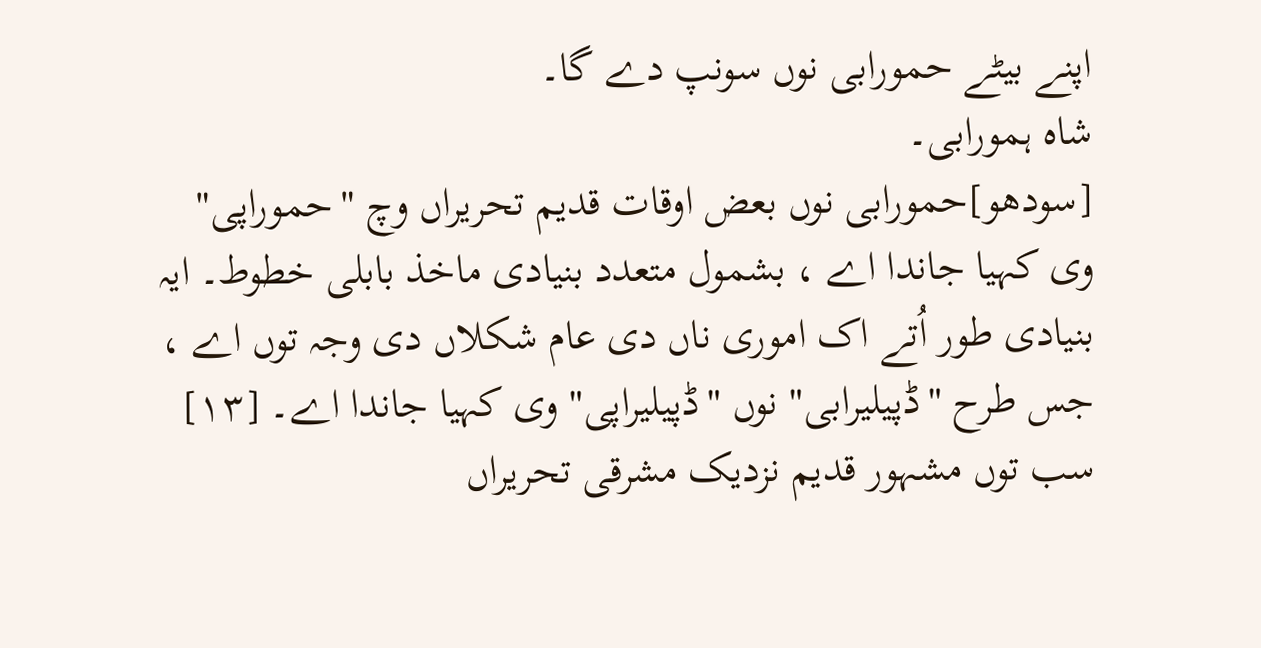اپنے بیٹے حمورابی نوں سونپ دے گا۔
شاہ ہمورابی۔
[سودھو]حمورابی نوں بعض اوقات قدیم تحریراں وچ "حموراپی" وی کہیا جاندا اے ، بشمول متعدد بنیادی ماخذ بابلی خطوط۔ ایہ بنیادی طور اُتے اک اموری ناں دی عام شکلاں دی وجہ توں اے ، جس طرح "ڈپیلیرابی" نوں "ڈپیلیراپی" وی کہیا جاندا اے۔ [۱۳]
سب توں مشہور قدیم نزدیک مشرقی تحریراں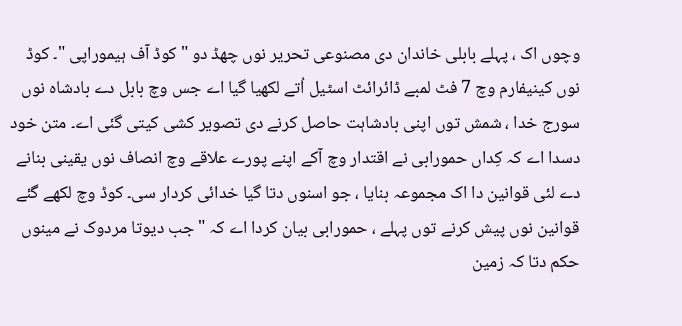وچوں اک ، پہلے بابلی خاندان دی مصنوعی تحریر نوں چھڈ دو " کوڈ آف ہیموراپی "۔ کوڈ نوں کینیفارم وچ 7 فٹ لمبے ڈائرائٹ اسٹیل اُتے لکھیا گیا اے جس وچ بابل دے بادشاہ نوں سورج خدا ، شمش توں اپنی بادشاہت حاصل کرنے دی تصویر کشی کيتی گئی اے۔ متن خود دسدا اے کہ کِداں حمورابی نے اقتدار وچ آکے اپنے پورے علاقے وچ انصاف نوں یقینی بنانے دے لئی قوانین دا اک مجموعہ بنایا ، جو اسنوں دتا گیا خدائی کردار سی۔ کوڈ وچ لکھے گئے قوانین نوں پیش کرنے توں پہلے ، حمورابی بیان کردا اے کہ "جب دیوتا مردوک نے مینوں حکم دتا کہ زمین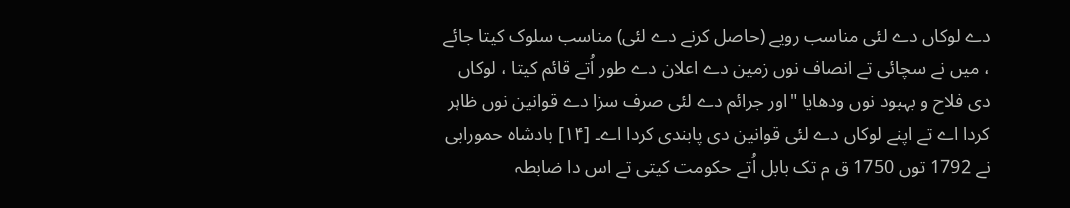دے لوکاں دے لئی مناسب رویے (حاصل کرنے دے لئی) مناسب سلوک کيتا جائے ، ميں نے سچائی تے انصاف نوں زمین دے اعلان دے طور اُتے قائم کيتا ، لوکاں دی فلاح و بہبود نوں ودھایا "اور جرائم دے لئی صرف سزا دے قوانین نوں ظاہر کردا اے تے اپنے لوکاں دے لئی قوانین دی پابندی کردا اے۔ [۱۴] بادشاہ حمورابی نے 1792 توں 1750 ق م تک بابل اُتے حکومت کیتی تے اس دا ضابطہ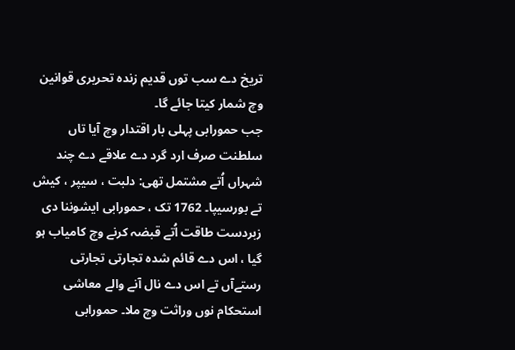تریخ دے سب توں قدیم زندہ تحریری قوانین وچ شمار کيتا جائے گا۔
جب حمورابی پہلی بار اقتدار وچ آیا تاں سلطنت صرف ارد گرد دے علاقے دے چند شہراں اُتے مشتمل تھی: دلبت ، سیپر ، کیش تے بورسیپا۔ 1762 تک ، حمورابی ایشوننا دی زبردست طاقت اُتے قبضہ کرنے وچ کامیاب ہو گیا ، اس دے قائم شدہ تجارتی تجارتی رستےآں تے اس دے نال آنے والے معاشی استحکام نوں وراثت وچ ملا۔ حمورابی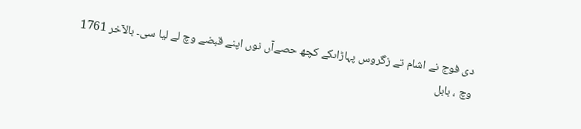دی فوج نے اشام تے زگروس پہاڑاںکے کچھ حصےآں نوں اپنے قبضے وچ لے لیا سی۔ بالآخر 1761 وچ ، بابل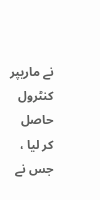نے ماریپر کنٹرول حاصل کر ليا ، جس نے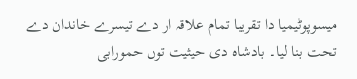میسوپوٹیمیا دا تقریبا تمام علاقہ ار دے تیسرے خاندان دے تحت بنا لیا۔ بادشاہ دی حیثیت توں حمورابی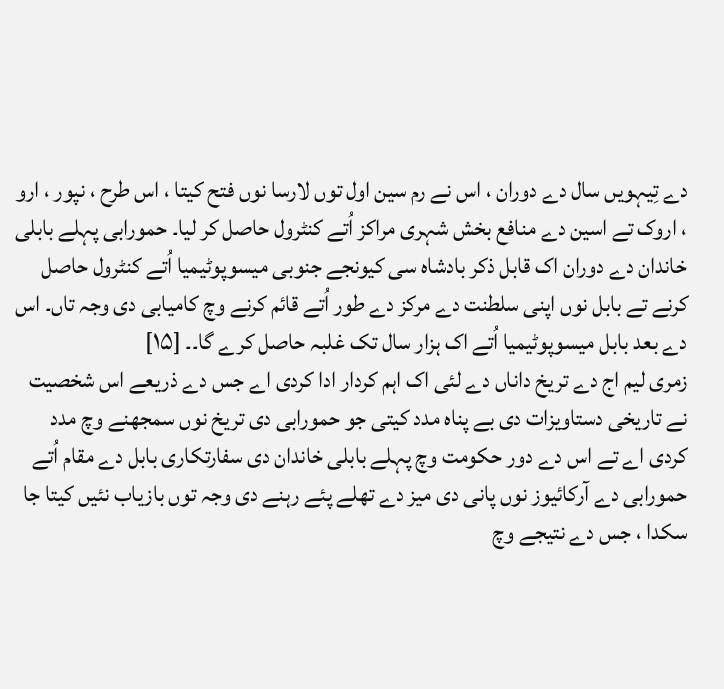دے تِیہويں سال دے دوران ، اس نے رم سین اول توں لارسا نوں فتح کيتا ، اس طرح ، نپور ، ارو ، اروک تے اسین دے منافع بخش شہری مراکز اُتے کنٹرول حاصل کر ليا۔ حمورابی پہلے بابلی خاندان دے دوران اک قابل ذکر بادشاہ سی کیونجے جنوبی میسوپوٹیمیا اُتے کنٹرول حاصل کرنے تے بابل نوں اپنی سلطنت دے مرکز دے طور اُتے قائم کرنے وچ کامیابی دی وجہ تاں۔ اس دے بعد بابل میسوپوٹیمیا اُتے اک ہزار سال تک غلبہ حاصل کرے گا۔۔ [۱۵]
زمری لیم اج دے تریخ داناں دے لئی اک اہم کردار ادا کردی اے جس دے ذریعے اس شخصیت نے تاریخی دستاویزات دی بے پناہ مدد کيتی جو حمورابی دی تریخ نوں سمجھنے وچ مدد کردی اے تے اس دے دور حکومت وچ پہلے بابلی خاندان دی سفارتکاری بابل دے مقام اُتے حمورابی دے آرکائیوز نوں پانی دی میز دے تھلے پئے رہنے دی وجہ توں بازیاب نئيں کيتا جا سکدا ، جس دے نتیجے وچ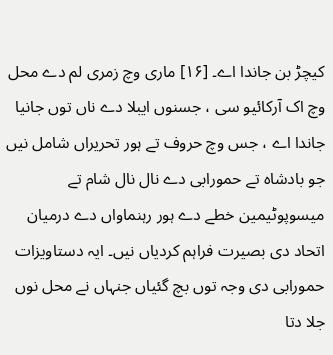کیچڑ بن جاندا اے۔ [۱۶] ماری وچ زمری لم دے محل وچ اک آرکائیو سی ، جسنوں ایبلا دے ناں توں جانیا جاندا اے ، جس وچ حروف تے ہور تحریراں شامل نيں جو بادشاہ تے حمورابی دے نال نال شام تے میسوپوٹیمین خطے دے ہور رہنماواں دے درمیان اتحاد دی بصیرت فراہم کردیاں نيں۔ ایہ دستاویزات حمورابی دی وجہ توں بچ گئياں جنہاں نے محل نوں جلا دتا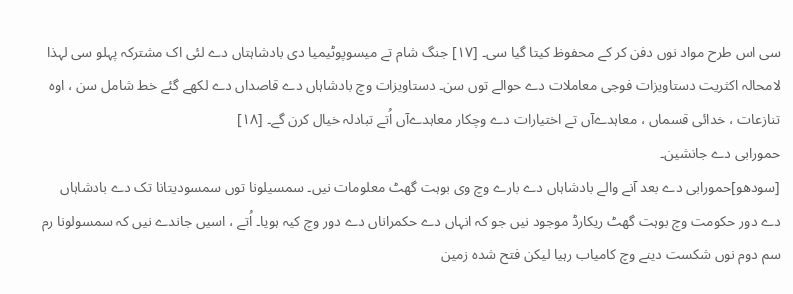سی اس طرح مواد نوں دفن کر کے محفوظ کيتا گیا سی۔ [۱۷] جنگ شام تے میسوپوٹیمیا دی بادشاہتاں دے لئی اک مشترکہ پہلو سی لہذا لامحالہ اکثریت دستاویزات فوجی معاملات دے حوالے توں سن۔ دستاویزات وچ بادشاہاں دے قاصداں دے لکھے گئے خط شامل سن ، اوہ تنازعات ، خدائی قسماں ، معاہدےآں تے اختیارات دے وچکار معاہدےآں اُتے تبادلہ خیال کرن گے۔ [۱۸]
حمورابی دے جانشین۔
[سودھو]حمورابی دے بعد آنے والے بادشاہاں دے بارے وچ وی بوہت گھٹ معلومات نيں۔ سمسیلونا توں سمسودیتانا تک دے بادشاہاں دے دور حکومت وچ بوہت گھٹ ریکارڈ موجود نيں جو کہ انہاں دے حکمراناں دے دور وچ کیہ ہويا۔ اُتے ، اسيں جاندے نيں کہ سمسولونا رم سم دوم نوں شکست دینے وچ کامیاب رہیا لیکن فتح شدہ زمین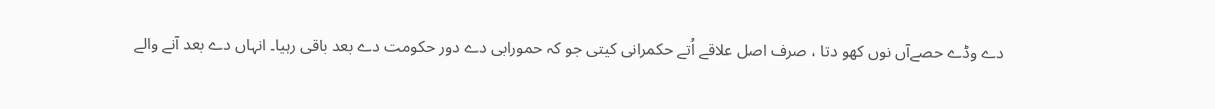دے وڈے حصےآں نوں کھو دتا ، صرف اصل علاقے اُتے حکمرانی کيتی جو کہ حمورابی دے دور حکومت دے بعد باقی رہیا۔ انہاں دے بعد آنے والے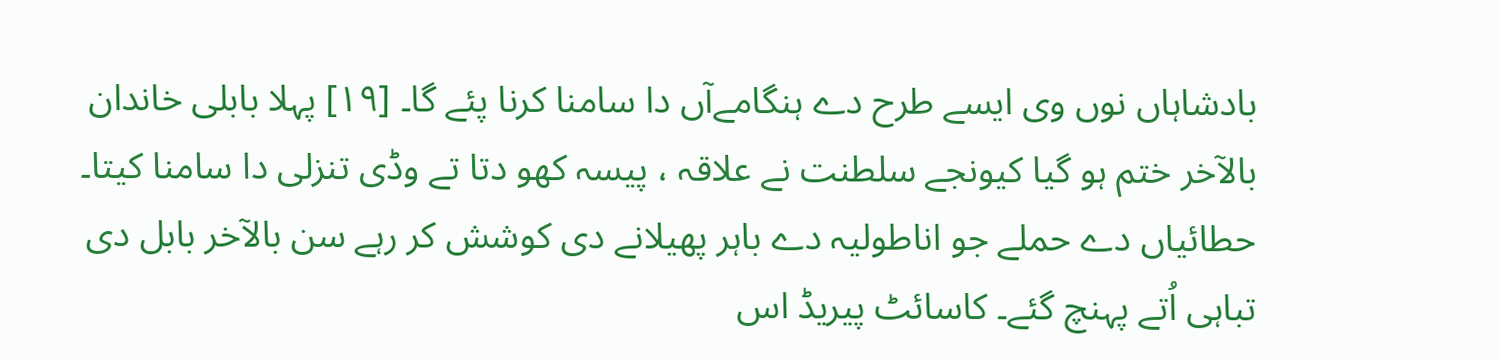بادشاہاں نوں وی ايسے طرح دے ہنگامےآں دا سامنا کرنا پئے گا۔ [۱۹] پہلا بابلی خاندان بالآخر ختم ہو گیا کیونجے سلطنت نے علاقہ ، پیسہ کھو دتا تے وڈی تنزلی دا سامنا کيتا۔ حطائیاں دے حملے جو اناطولیہ دے باہر پھیلانے دی کوشش کر رہے سن بالآخر بابل دی تباہی اُتے پہنچ گئے۔ کاسائٹ پیریڈ اس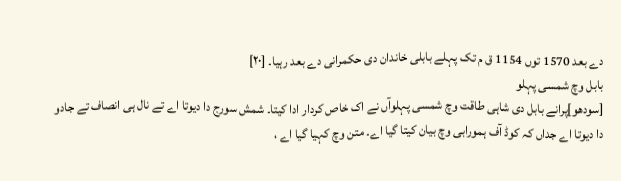دے بعد 1570 توں 1154 ق م تک پہلے بابلی خاندان دی حکمرانی دے بعد رہیا۔ [۲۰]
بابل وچ شمسی پہلو
[سودھو]پرانے بابل دی شاہی طاقت وچ شمسی پہلوآں نے اک خاص کردار ادا کيتا۔ شمش سورج دا دیوتا اے تے نال ہی انصاف تے جادو دا دیوتا اے جداں کہ کوڈ آف ہمورابی وچ بیان کيتا گیا اے۔ متن وچ کہیا گیا اے ،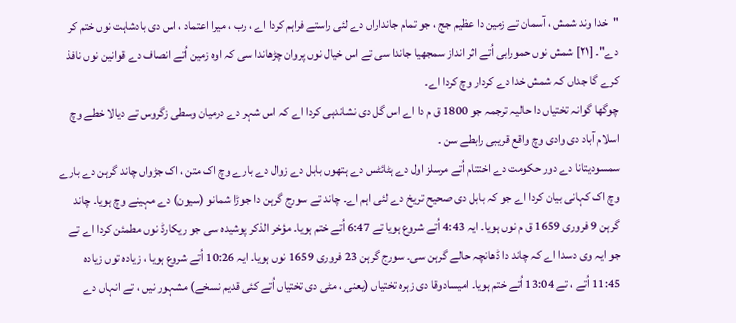"خدا وند شمش ، آسمان تے زمین دا عظیم جج ، جو تمام جانداراں دے لئی راستے فراہم کردا اے ، رب ، میرا اعتماد ، اس دی بادشاہت نوں ختم کر دے"۔ [۲۱] شمش نوں حمورابی اُتے اثر انداز سمجھیا جاندا سی تے اس خیال نوں پروان چڑھاندا سی کہ اوہ زمین اُتے انصاف دے قوانین نوں نافذ کرے گا جداں کہ شمش خدا دے کردار وچ کردا اے۔
چوگھا گوانہ تختیاں دا حالیہ ترجمہ جو 1800 ق م دا اے اس گل دی نشاندہی کردا اے کہ اس شہر دے درمیان وسطی زگروس تے دیالا خطے وچ اسلام آباد دی وادی وچ واقع قریبی رابطے سن ۔
سمسودیتانا دے دور حکومت دے اختتام اُتے مرسلز اول دے ہٹائٹس دے ہتھوں بابل دے زوال دے بارے وچ اک متن ، اک جڑواں چاند گرہن دے بارے وچ اک کہانی بیان کردا اے جو کہ بابل دی صحیح تریخ دے لئی اہم اے۔ چاند تے سورج گرہن دا جوڑا شمانو (سیون) دے مہینے وچ ہويا۔ چاند گرہن 9 فروری 1659 ق م نوں ہويا۔ ایہ 4:43 اُتے شروع ہويا تے 6:47 اُتے ختم ہويا۔ مؤخر الذکر پوشیدہ سی جو ریکارڈ نوں مطمئن کردا اے تے جو ایہ وی دسدا اے کہ چاند دا ڈھانچہ حالے گرہن سی۔ سورج گرہن 23 فروری 1659 نوں ہويا۔ ایہ 10:26 اُتے شروع ہويا ، زیادہ توں زیادہ 11:45 اُتے ، تے 13:04 اُتے ختم ہويا۔ امیسادوقا دی زہرہ تختیاں (یعنی ، مٹی دی تختیاں اُتے کئی قدیم نسخے) مشہور نيں ، تے انہاں دے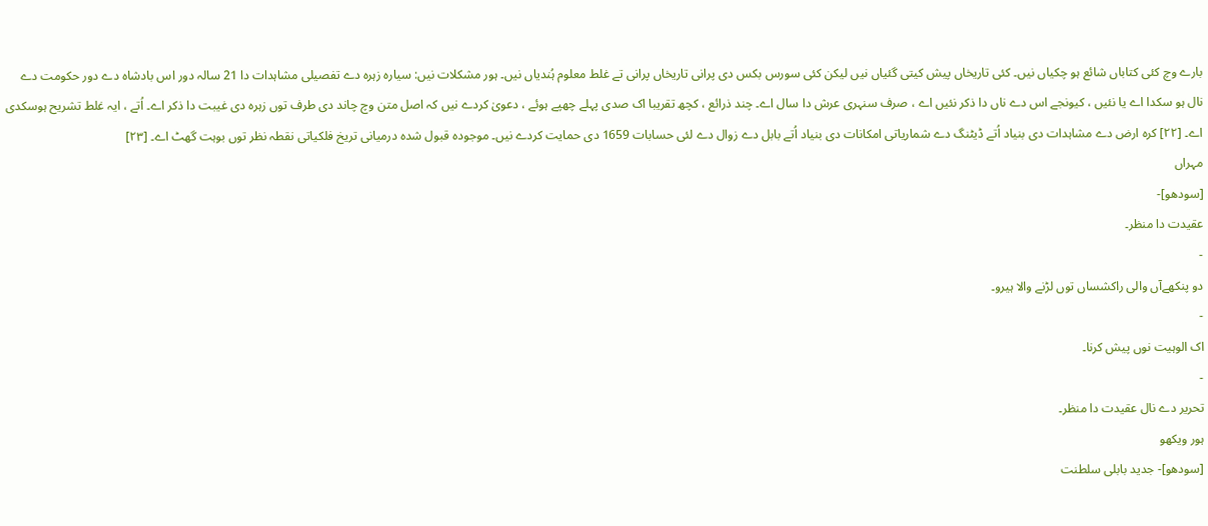بارے وچ کئی کتاباں شائع ہو چکیاں نيں۔ کئی تاریخاں پیش کيتی گئیاں نيں لیکن کئی سورس بکس دی پرانی تاریخاں پرانی تے غلط معلوم ہُندیاں نيں۔ ہور مشکلات نيں: سیارہ زہرہ دے تفصیلی مشاہدات دا 21 سالہ دور اس بادشاہ دے دور حکومت دے نال ہو سکدا اے یا نئيں ، کیونجے اس دے ناں دا ذکر نئيں اے ، صرف سنہری عرش دا سال اے۔ چند ذرائع ، کچھ تقریبا اک صدی پہلے چھپے ہوئے ، دعویٰ کردے نيں کہ اصل متن وچ چاند دی طرف توں زہرہ دی غیبت دا ذکر اے۔ اُتے ، ایہ غلط تشریح ہوسکدی اے۔ [۲۲] کرہ ارض دے مشاہدات دی بنیاد اُتے ڈیٹنگ دے شماریاتی امکانات دی بنیاد اُتے بابل دے زوال دے لئی حسابات 1659 دی حمایت کردے نيں۔ موجودہ قبول شدہ درمیانی تریخ فلکیاتی نقطہ نظر توں بوہت گھٹ اے۔ [۲۳]
مہراں
[سودھو]-
عقیدت دا منظر۔
-
دو پنکھےآں والی راکشساں توں لڑنے والا ہیرو۔
-
اک الوہیت نوں پیش کرنا۔
-
تحریر دے نال عقیدت دا منظر۔
ہور ویکھو
[سودھو]- جدید بابلی سلطنت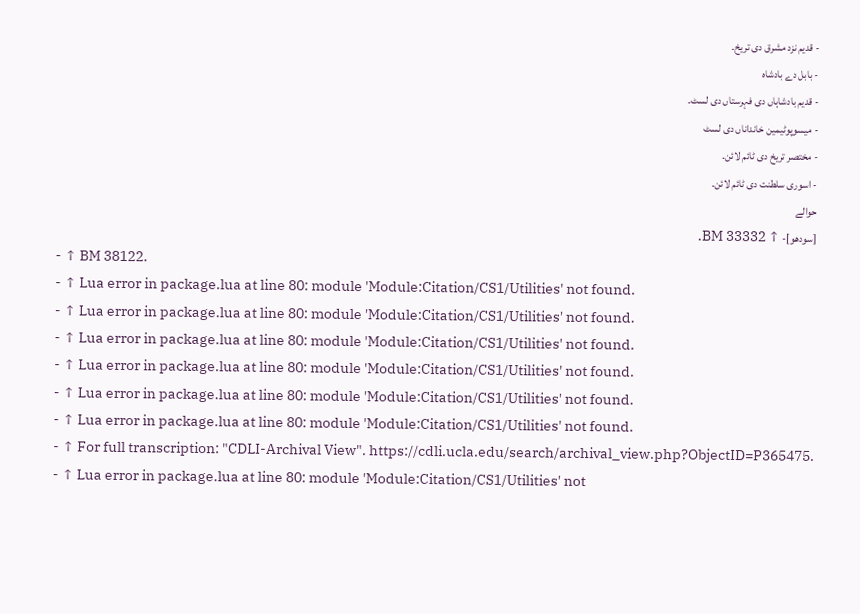- قدیم نزد مشرق دی تریخ۔
- بابل دے بادشاہ
- قدیم بادشاہاں دی فہرستاں دی لسٹ۔
- میسوپوٹیمین خانداناں دی لسٹ
- مختصر تریخ دی ٹائم لائن۔
- اسوری سلطنت دی ٹائم لائن۔
حوالے
[سودھو]- ↑ BM 33332.
- ↑ BM 38122.
- ↑ Lua error in package.lua at line 80: module 'Module:Citation/CS1/Utilities' not found.
- ↑ Lua error in package.lua at line 80: module 'Module:Citation/CS1/Utilities' not found.
- ↑ Lua error in package.lua at line 80: module 'Module:Citation/CS1/Utilities' not found.
- ↑ Lua error in package.lua at line 80: module 'Module:Citation/CS1/Utilities' not found.
- ↑ Lua error in package.lua at line 80: module 'Module:Citation/CS1/Utilities' not found.
- ↑ Lua error in package.lua at line 80: module 'Module:Citation/CS1/Utilities' not found.
- ↑ For full transcription: "CDLI-Archival View". https://cdli.ucla.edu/search/archival_view.php?ObjectID=P365475.
- ↑ Lua error in package.lua at line 80: module 'Module:Citation/CS1/Utilities' not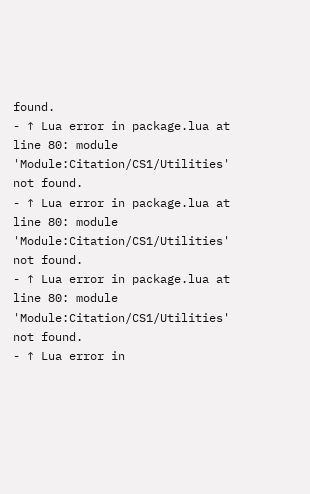found.
- ↑ Lua error in package.lua at line 80: module 'Module:Citation/CS1/Utilities' not found.
- ↑ Lua error in package.lua at line 80: module 'Module:Citation/CS1/Utilities' not found.
- ↑ Lua error in package.lua at line 80: module 'Module:Citation/CS1/Utilities' not found.
- ↑ Lua error in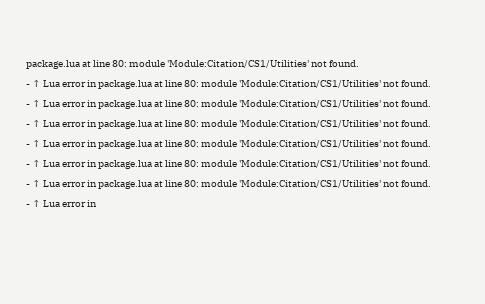package.lua at line 80: module 'Module:Citation/CS1/Utilities' not found.
- ↑ Lua error in package.lua at line 80: module 'Module:Citation/CS1/Utilities' not found.
- ↑ Lua error in package.lua at line 80: module 'Module:Citation/CS1/Utilities' not found.
- ↑ Lua error in package.lua at line 80: module 'Module:Citation/CS1/Utilities' not found.
- ↑ Lua error in package.lua at line 80: module 'Module:Citation/CS1/Utilities' not found.
- ↑ Lua error in package.lua at line 80: module 'Module:Citation/CS1/Utilities' not found.
- ↑ Lua error in package.lua at line 80: module 'Module:Citation/CS1/Utilities' not found.
- ↑ Lua error in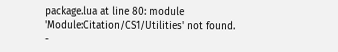package.lua at line 80: module 'Module:Citation/CS1/Utilities' not found.
-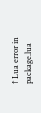↑ Lua error in package.lua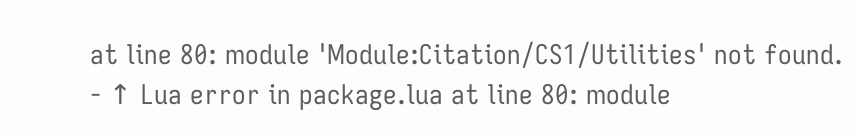at line 80: module 'Module:Citation/CS1/Utilities' not found.
- ↑ Lua error in package.lua at line 80: module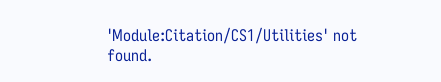'Module:Citation/CS1/Utilities' not found.